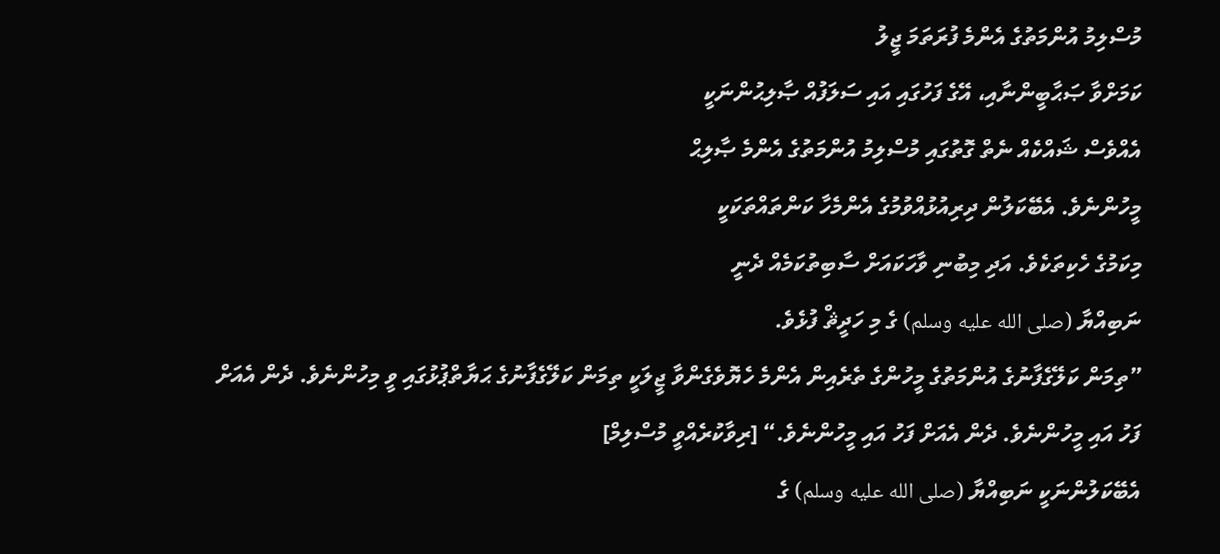މުސްލިމު އުންމަތުގެ އެންމެ ފުރަތަމަ ޖީލު
ކަމަށްވާ ޞަޙާބީންނާއި، އޭގެ ފަހުގައި އައި ސަލަފުއް ޞާލިޙުންނަކީ
އެއްވެސް ޝައްކެއް ނެތް ގޮތުގައި މުސްލިމު އުންމަތުގެ އެންމެ ޞާލިޙް
މީހުންނެވެ. އެބޭކަލުން ދިރިއުޅުއްވުމުގެ އެންމެހާ ކަންތައްތަކަކީ
މިކަމުގެ ހެކިތަކެވެ. އަދި މިބުނި ވާހަކައަށް ސާބިތުކަމެއް ދެނީ
ނަބިއްޔާ (صلى الله عليه وسلم) ގެ މި ހަދީޘް ފުޅެވެ.
”ތިމަން ކަލޭގެފާނުގެ އުންމަތުގެ މީހުންގެ ތެރެއިން އެންމެ ހެޔޮވެގެންވާ ޖީލަކީ ތިމަން ކަލޭގެފާނުގެ ޙަޔާތްޕުޅުގައި ވީ މިހުންނެވެ. ދެން އެއަށް ފަހު އައި މީހުންނެވެ. ދެން އެއަށް ފަހު އައި މީހުންނެވެ.“ [ރިވާކުރެއްވީ މުސްލިމް]
އެބޭކަލުންނަކީ ނަބިއްޔާ (صلى الله عليه وسلم) ގެ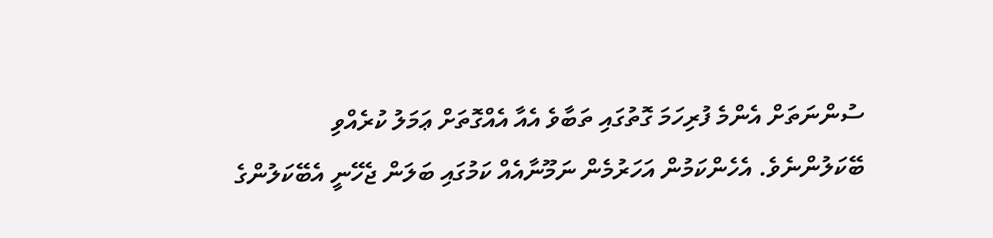ސުންނަތަށް އެންމެ ފުރިހަމަ ގޮތުގައި ތަބާވެ އެއާ އެއްގޮތަށް ޢަމަލު ކުރެއްވި ބޭކަލުންނެވެ. އެހެންކަމުން އަހަރުމެން ނަމޫނާއެއް ކަމުގައި ބަލަން ޖެހޭނީ އެބޭކަލުންގެ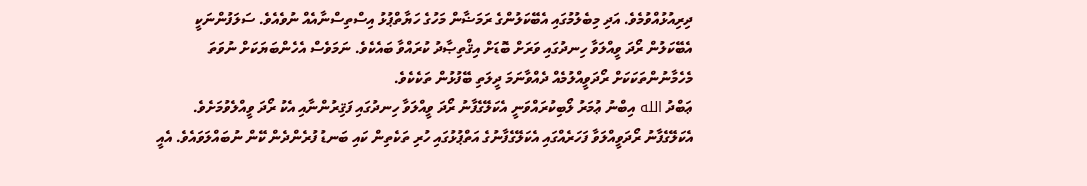ދިރިއުޅުއްވުމެވެ. އަދި މިބެލުމުގައި އެބޭކަލުންގެ ރަމަޟާން މަހުގެ ހަޔާތްޕުޅު އިސްތިސްނާއެއް ނުވެއެވެ. ސަލަފުންނަކީ އެބޭކަލުން ރޯދަ ވީއްލަވާ ހިނދުގައި ވަރަށް ބޮޑަށް އިޤްތިޞާދު ކުރައްވާ ބައެކެވެ. ނަމަވެސް އެހެންބަޔަކަށް ނުވަތަ މެހެމާނުންތަކަކަށް ރޯދަވީއްލުމެއް ދެއްވާނަމަ ދީލަތި ބޭފުޅުން ތަކެކެވެ.
ޢަބްދު الله އިބްނު ޢުމަރު ލޯބިކުރައްވަނީ އެކަލޭގެފާނު ރޯދަ ވީއްލަވާ ހިނދުގައި ފަޤިރުންނާއި އެކު ރޯދަ ވީއްލެވުމަށެވެ. އެކަލޭގެފާނު ރޯދަވީއްލަވާ ފަހަރެއްގައި އެކަލޭގެފާނުގެ އަތްޕުޅުގައި ހުރި ތަކެތިން ކައި ބަނޑު ފުރެންދެން ކޭން ނުބައްލަވައެވެ. އެއީ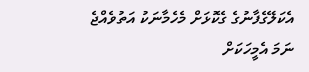އެކަލޭގެފާނުގެ ގެކޮޅަށް މެހެމާނަކު އަތުވެއްޖެ ނަމަ އެމީހަކަށް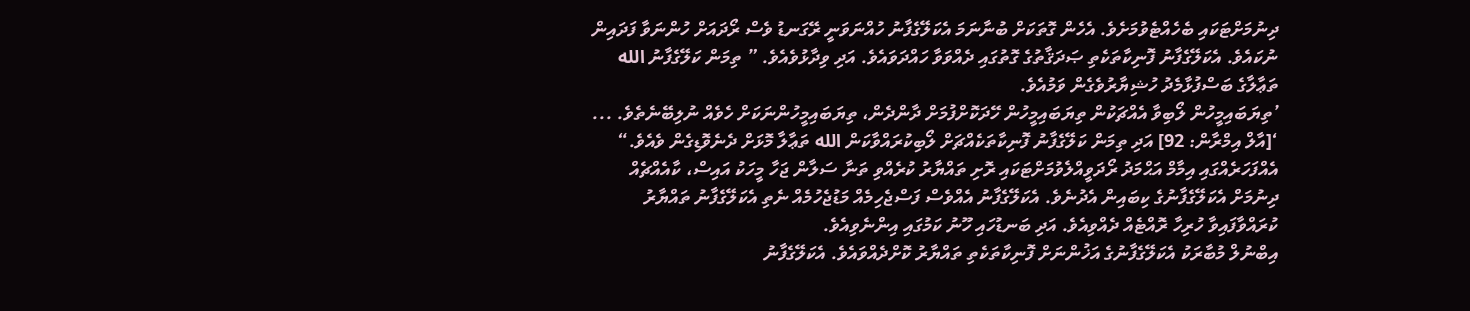ދިނުމަށްޓަކައި ބެހެއްޓެވުމަށެވެ. އެހެން ގޮތަކަށް ބުނާނަމަ އެކަލޭގެފާނު ހުއްނަވަނީ ރޭގަނޑު ވެސް ރޯދައަށް ހުންނަވާ ފަދައިން ނުކައެވެ. އެކަލޭގެފާނު ފޮނިކާތަކެތި ޞަދަޤާތުގެ ގޮތުގައި ދެއްވަވާ ހައްދަވައެވެ. އަދި ވިދާޅުވެއެވެ. ” ތިމަން ކަލޭގެފާނު الله ތަޢާލާގެ ބަސްފުޅާމެދު ހުޝިޔާރުވެގެން ވަމުއެވެ.
’ތިޔަބައިމީހުން ލޯބިވާ އެއްޗަކުން ތިޔަބައިމީހުން ހޭދަކޮށްފުމަށް ދާންދެން، ތިޔަބައިމީހުންނަކަށް ހެވެއް ނުލިބޭނެތެވެ. ... ‘[އާލް އިމްރާން: 92] އަދި ތިމަން ކަލޭގެފާނު ފޮނިކާތަކެއްޗަށް ލޯބިކުރައްވާކަން الله ތަޢާލާ މޮޅަށް ދެނެވޮޑިގެން ވެއެވެ.“
އެއްފަހަރެއްގައި އިމާމް އަޙްމަދު ރޯދަވީއްލެވުމަށްޓަކައި ރޮށި ތައްޔާރު ކުރެއްވި ތަނާ ސަލާން ޖަހާ މީހަކު އައިސް، ކާއެއްޗެއް ދިނުމަށް އެކަލޭގެފާނުގެ ކިބައިން އެދުނެވެ. އެކަލޭގެފާނު އެއްވެސް ފަސްޖެހިމެއް މަޑުޖެހުމެއް ނެތި އެކަލޭގެފާނު ތައްޔާރު ކުރައްވާފައިވާ ހުރިހާ ރޮއްޓެއް ދެއްވިއެވެ. އަދި ބަނޑުހައި ހޫނު ކަމުގައި އިންނެވިއެވެ.
އިބްނުލް މުބާރަކު އެކަލޭގެފާނުގެ އަޚުންނަށް ފޮނިކާތަކެތި ތައްޔާރު ކޮށްދެއްވައެވެ. އެކަލޭގެފާނު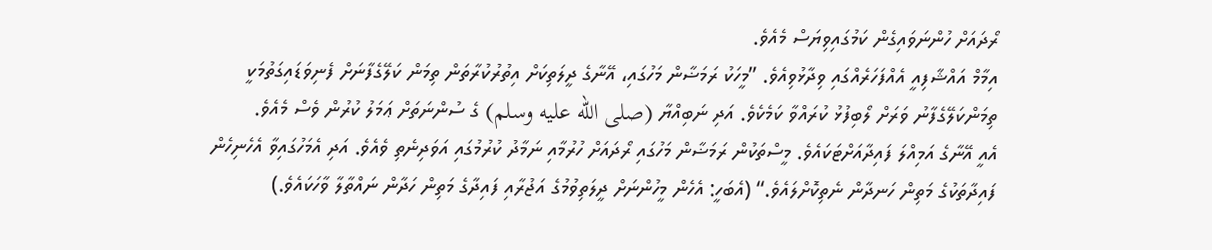ރޯދައަށް ހުންނަވައިގެން ކަމުގައިވިޔަސް މެއެވެ.
އިމާމް އައްޝާފިއީ އެއްފަހަރެއްގައި ވިދާޅުވިއެވެ. ”މީހަކު ރަމަޟާން މަހުގައި، އޭނާގެ ދީލަތިކަށް އިތުރުކުރާތަން ތިމަން ކަލޭގެފާނަށް ފެނިވަޑައިގަތުމަކީ ތިމަންކަލޭގެފާނު ވަރަށް ލޯބިފުޅު ކުރައްވާ ކަމެކެވެ. އަދި ނަބިއްޔާ (صلى الله عليه وسلم) ގެ ސުންނަތަށް ޢަމަލު ކުރުން ވެސް މެއެވެ.
އެއީ އޭނާގެ އަމިއްލަ ފައިދާއަށްޓަކައެވެ. މީސްތަކުން ރަމަޟާން މަހުގައި ރޯދައަށް ހުރުމާއި ނަމާދު ކުރުމުގައި އަވަދިނެތި ވެއެވެ. އަދި އެމަހުގައިވާ އެހެނިހެން ފައިދާތަކުގެ މަތިން ހަނދާން ނެތިކޮށްލައެވެ.“ (އެބަހީ: އެހެން މީހުންނަށް ދީލަތިވުމުގެ އަޖުރާއި ފައިދާގެ މަތިން ހަދާން ނައްތާލާ ވާހަކައެވެ.)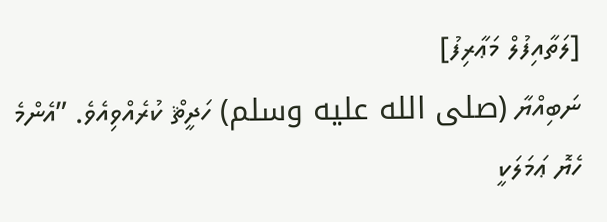[ލަތާއިފުލް މަޢާރިފު]
ނަބިއްޔާ (صلى الله عليه وسلم) ހަދީޘް ކުރެއްވިއެވެ. ”އެންމެ ހެޔޮ ޢަމަލަކީ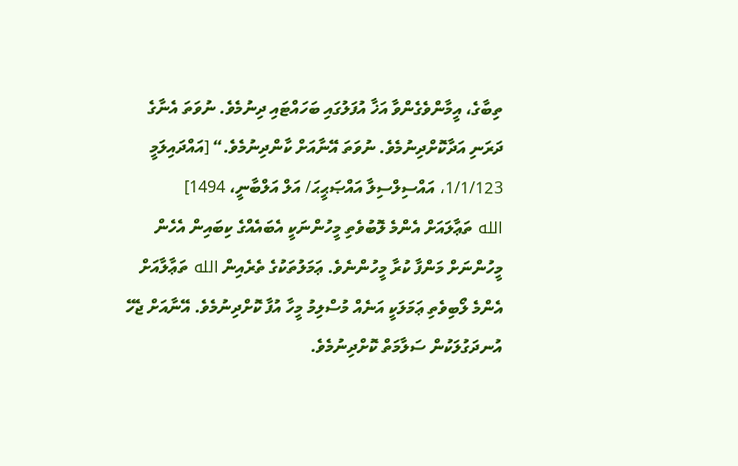ތިބާގެ، އީމާންވެގެންވާ އަޚާ އުފަލުގައި ބަހައްޓައި ދިނުމެވެ. ނުވަތަ އެނާގެ ދަރަނި އަދާކޮށްދިނުމެވެ. ނުވަތަ އޭނާއަށް ކާންދިނުމެވެ.“ [އައްދައިލަމީ 1/1/123، އައްސިލްސިލާ އައްޞަޙީޙަ/ އަލް އަލްބާނީ، 1494]
الله ތަޢާލައަށް އެންމެ ލޮބުވެތި މީހުންނަކީ އެބައެއްގެ ކިބައިން އެހެން މީހުންނަށް މަންފާ ކުރާ މީހުންނެވެ. ޢަމަލުތަކުގެ ތެރެއިން الله ތަޢާލާއަށް އެންމެ ލޯބިވެތި ޢަމަލަކީ އަނެއް މުސްލިމު މީހާ އުފާ ކޮށްދިނުމެވެ. އޭނާއަށް ޖެހޭ އުނދަގުލަކުން ސަލާމަތް ކޮށްދިނުމެވެ.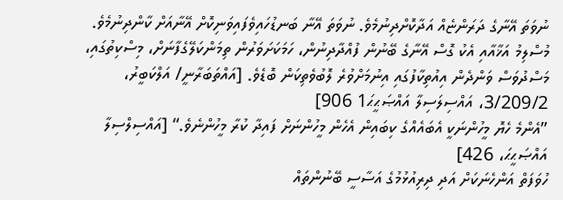ނުވަތަ އޭނާގެ ދަރަންޏެއް އަދާކޮށްދިނުމެވެ. ނުވަތަ އޭނާ ބަނޑުހައިވެފައިވަނިކޮށް އޭނާއަށް ކާންދިނުމެވެ. މުސްލިމު އަޚާއާއި އެކު ގޮސް އޭނާގެ ބޭނުން ފުއްދާދިނުން، ހަމަކަށަވަރުން ތިމަންކަލޭގެފާނަށް، މިސްކިތުގައި، މަސްދުވަސް ވަންދެން އިއުތިކާފުގައި އިނުމަށްވުރެ ލޮބުވެތިކަން ބޮޑެވެ. [އައްތަބަރާނީ/ އަލްކަބީރު، 3/209/2، އައްސިލަސިލާ އައްޞަޙީޙަ1 906]
”އެންމެ ހެޔޮ މީހުންނަކީ އެބައެއްގެ ކިބައިން އެހެން މީހުންނަށް ފައިދާ ކުރާ މީހުންނެވެ.“ [އައްސިލްސިލާ އައްޞަޙީޙަ، 426]
ހުވަފަތް އަންހެނަކަށް އަދި ދިރިއުޅުމުގެ އަސާސީ ބޭނުންތައް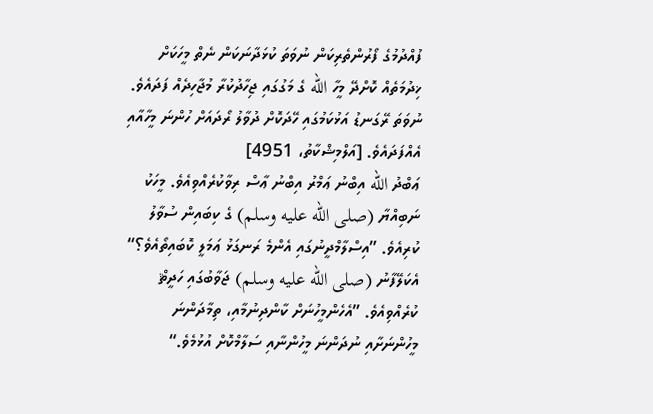ފުއްދުމުގެ ފޯރުންތެރިކަން ނުވަތަ ކުޅަދާނަކަން ނެތް މީހަކަށް ޚިދުމަތެއް ކޮށްދޭ މީހާ الله ގެ މަގުގައި ޖިހާދުކުރާ މުޖާހިދެއް ފަދައެވެ. ނުވަތަ ރޭގަނޑު އަޅުކަމުގައި ހޭދަކޮށް ދުވާލު ރޯދައަށް ހުންނަ މީހާއާއި އެއްފަދައެވެ. [އަލްމިޝްކާތު، 4951]
ޢަބްދު الله އިބްނު ޢަމްރު އިބްނު ޢާސް ރިވާކުރެއްވިއެވެ. މީހަކު ނަބިއްޔާ (صلى الله عليه وسلم) ގެ ކިބައިން ސުވާލު ކުރިއެވެ. ”އިސްލާމްދީނުގައި އެންމެ ރަނގަޅު ޢަމަލީ ކޮބައިތޯއެވެ؟“ އެކަލޭފާނު (صلى الله عليه وسلم) ޖަވާބުގައި ހަދީޘް ކުރެއްވިއެވެ. ”އެހެންމީހުނަށް ކާންދިނުމާއި، ތިމާދަންނަ މީހުންނަށާއި ނުދަންނަ މީހުންނާއި ސަލާމްކޮށް އުޅުމެވެ.“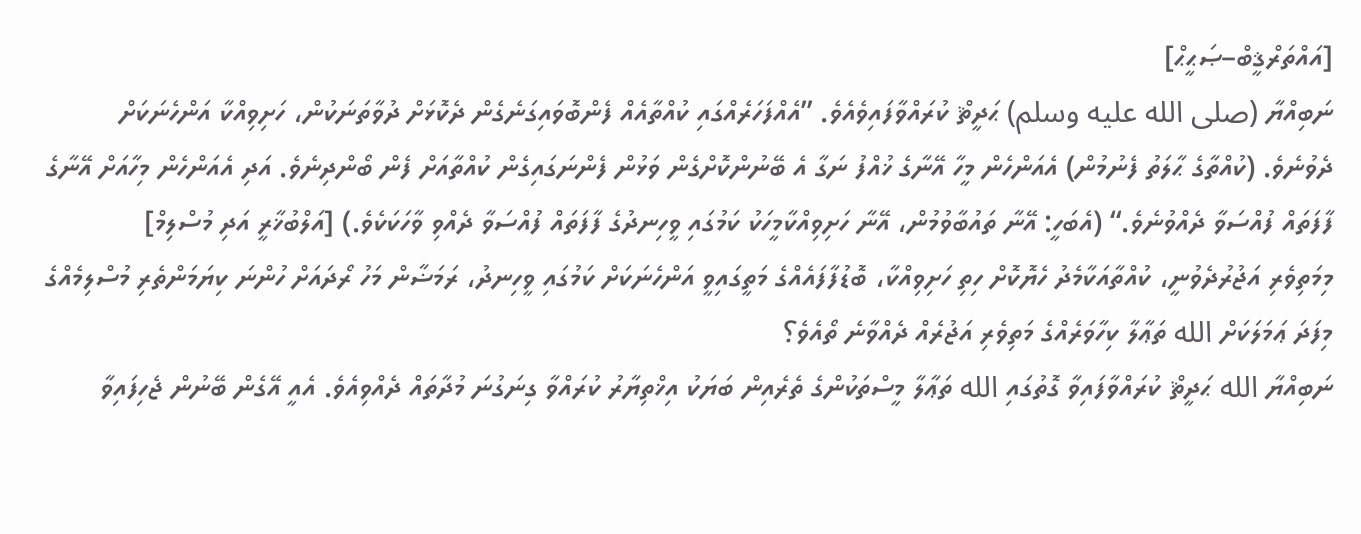[އައްތަރްޤީބް–ޞަޙީޙް]
ނަބިއްޔާ (صلى الله عليه وسلم) ޙަދީޘް ކުރައްވާފައިވެއެވެ. ”އެއްފަހަރެއްގައި ކުއްތާއެއް ފެންބޮވައިގަނެގެން ދެކޮޅަށް ދުވާތަނަކުން، ހަށިވިއްކާ އަންހެނަކަށް ދެވުނެވެ. (ކުއްތާގެ ޙާލަތު ފެނުމުން) އެއަންހެން މީހާ އޭނާގެ ޚުއްފު ނަގާ އެ ބޭނުންކޮށްގެން ވަޅުން ފެންނަގައިގެން ކުއްތާއަށް ފެން ބޯންދިނެވެ. އަދި އެއަންހެން މިހާއަށް އޭނާގެ ފާފަތައް ފުއްސަވާ ދެއްވުނެވެ.“ (އެބަހީ: އޭނާ ތައުބާވުމުން، އޭނާ ހަށިވިއްކާމީހަކު ކަމުގައި ވީހިނދުގެ ފާފަތައް ފުއްސަވާ ދެއްވި ވާހަކަކެވެ.) [އަލްބުޚާރީ އަދި މުސްލިމް]
މިމަތިވެރި އަޖުރުދެވުނީ، ކުއްތާއަކާމެދު ހެޔޮކޮށް ހިތި ހަށިވިއްކާ، ބޮޑުފާފައެއްގެ މަތީގައިވީ އަންހެނަކަށް ކަމުގައި ވީހިނދު، ރަމަޟާން މަހު ރޯދައަށް ހުންނަ ކިޔަމަންތެރި މުސްލިމެއްގެ މިފަދަ ޢަމަލަކަށް الله ތަޢާލާ ކިހާވަރެއްގެ މަތިވެރި އަޖުރެއް ދެއްވާނެ ތޯއެވެ؟
ނަބިއްޔާ الله ޙަދީޘް ކުރައްވާފައިވާ ގޮތުގައި الله ތަޢާލާ މީސްތަކުންގެ ތެރެއިން ބަޔަކު އިޚްތިޔާރު ކުރައްވާ ގިނަގުނަ މުދާތައް ދެއްވިއެވެ. އެއީ އޭގެން ބޭނުން ޖެހިފައިވާ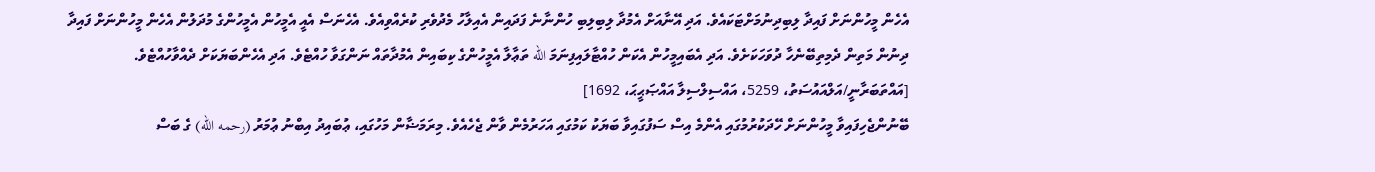އެހެން މީހުންނަށް ފައިދާ ލިބިދިނުމަށްޓަކައެވެ. އަދި އޭނާއަށް އެމުދާ ލިބިލިބި ހުންނާނެ ފަދައިން އެއިލާހު މެދުވެރި ކުރެއްވިއެވެ. އެހެނަސް އެއީ އެމީހުން އެމީހުންގެ މުދަލުން އެހެން މީހުންނަށް ފައިދާ ދިނުން މަތިން ދެމިތިބޭނެހާ ދުވަހަކަށެވެ. އަދި އެބައިމީހުން އެކަން ހުއްޓާލައިފިނަމަ الله ތަޢާލާ އެމީހުންގެ ކިބައިން އެމުދާތައް ނަންގަވާ ހުއްޓެވެ. އަދި އެހެންބަޔަކަށް ދެއްވާހުއްޓެވެ. [އައްތަބަރާނީ/އަލްއައުސަތު، 5259، އައްސިލްސިލާ އައްޞަޙީޙަ، 1692]
ބޭނުންޖެހިފައިވާ މީހުންނަށް ހޭދަކުރުމުގައި އެންމެ އިސް ސަފުގައިވާ ބަޔަކު ކަމުގައި އަހަރުމެން ވާން ޖެހެއެވެ. މިރަމަޟާން މަހުގައި، ޢުބައިދު އިބްނު ޢުމަރު (رحمه الله) ގެ ބަސް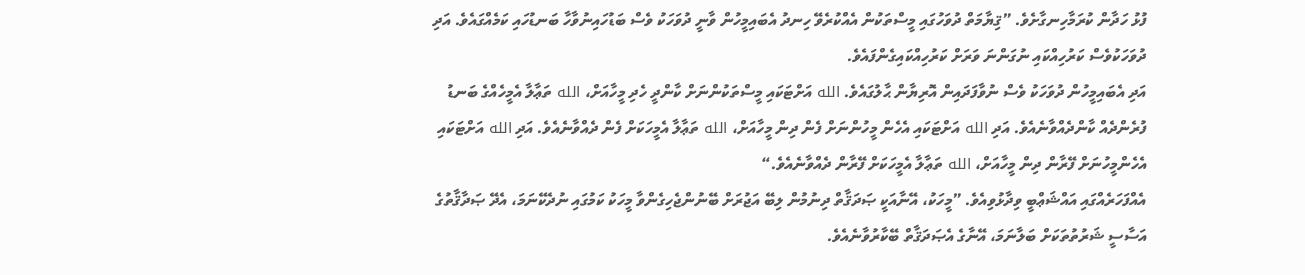ފުޅު ހަދާން ކުރަމާހިނގާށެވެ. ”ޤިޔާމަތް ދުވަހުގައި މީސްތަކުން އެއްކުރެވޭ ހިނދު އެބައިމީހުން ވާނީ ދުވަހަކު ވެސް ބަޑުހައިނުވާހާ ބަނޑުހައި ކަމެއްގައެވެ. އަދި ދުވަހަކުވެސް ކަރުހިއްކައި ނުގަންނަ ވަރަށް ކަރުހިއްކައިގެންފައެވެ.
އަދި އެބައިމީހުން ދުވަހަކު ވެސް ނުވާފަދައިން އޮރިޔާން ޙާލުގައެވެ. الله އަށްޓަކައި މީސްތަކުންނަށް ކާންދީ ހެދި މީހާއަށް، الله ތަޢާލާ އެމީހެއްގެ ބަނޑު ފުރެންދެއް ކާންދެއްވާނެއެވެ. އަދި الله އަށްޓަކައި އެހެން މީހުންނަށް ފެން ދިން މީހާއަށް، الله ތަޢާލާ އެމީހަކަށް ފެން ދެއްވާނެއެވެ. އަދި الله އަށްޓަކައި އެހެންމީހުނަށް ފޭރާން ދިން މީހާއަށް، الله ތަޢާލާ އެމީހަކަށް ފޭރާން ދެއްވާނެއެވެ.“
އެއްފަހަރެއްގައި އައްޝަޢްބީ ވިދާޅުވިއެވެ. ”މީހަކު، އޭނާއަކީ ޞަދަޤާތް ދިނުމުން ލިބޭ އަޖުރަށް ބޭނުންޖެހިގެންވާ މީހަކު ކަމުގައި ނުދެކޭނަމަ، އެދޭ ޞަދާޤާތުގެ އަސާސީ ޝަރުތުތަކަށް ބަލާނަމަ، އޭނާގެ އެޞަދަޤާތް ބޭކާރުވާނެއެވެ.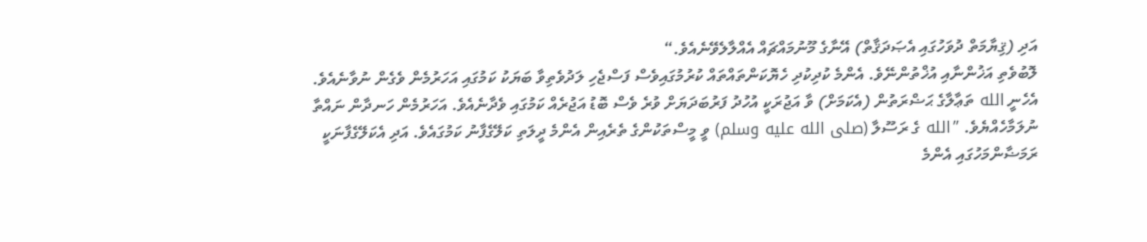އަދި (ޤިޔާމަތް ދުވަހުގައި އެޞަދަޤާތް) އޭނާގެ މޫނުމައްޗައް އެއްލާލެވޭނެއެވެ.“
ލޮބުވެތި އަޚުންނާއި އުޚްތުންނޭވެ. އެންމެ ކުދިކުދި ހެޔޮކަންތައްތައް ކުރުމުގައިވެސް ފަސްޖެހި ލަދުވެތިވާ ބަޔަކު ކަމުގައި އަހަރުމެން ވެގެން ނުވާނެއެވެ. އެހެނީ الله ތަޢާލާގެ ޙަޟްރަތުން (އެކަމަށް) ވާ އަޖުރަކީ އުހުދު ފަރުބަދަޔަށް ވުރެ ވެސް ބޮޑު އަޖުރެއް ކަމުގައި ވެދާނެއެވެ. އަހަރުމެން ހަނދާން ނައްތާ ނުލަމާހެއްޔެވެ. ”الله ގެ ރަސޫލާ (صلى الله عليه وسلم) ވީ މީސްތަކުންގެ ތެރެއިން އެންމެ ދީލަތި ކަލޭގެފާނު ކަމުގައެވެ. އަދި އެކަލޭގެފާނަކީ ރަމަޟާންމަހުގައި އެންމެ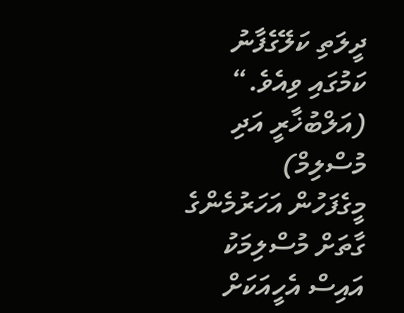ދީލަތި ކަލޭގެފާނު ކަމުގައި ވިއެވެ.“ (އަލްބުޚާރީ އަދި މުސްލިމް)
މީގެފަހުން އަހަރުމެންގެ ގާތަށް މުސްލިމަކު އައިސް އެހީއަކަށް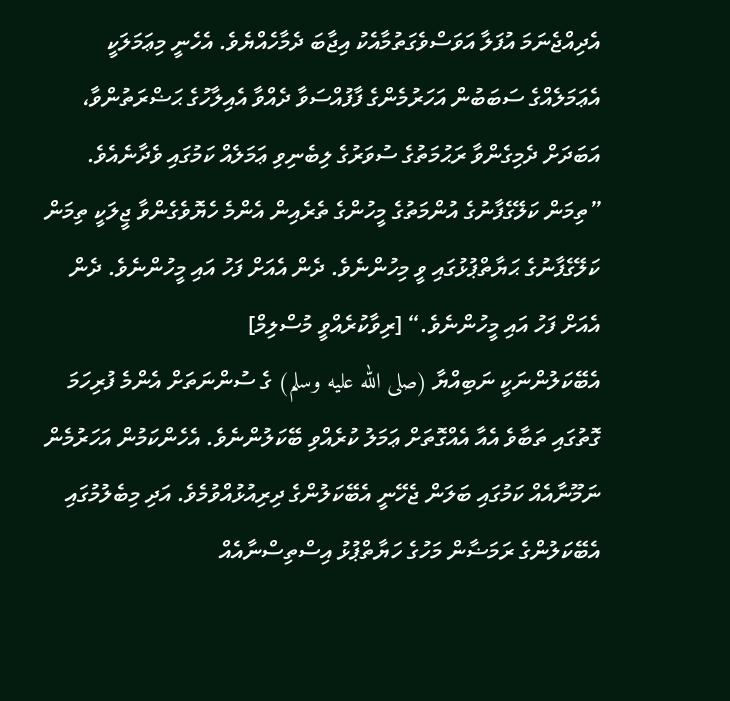އެދިއްޖެނަމަ އުފަލާ އަވަސްވެގަތުމާއެކު އިޖާބަ ދެމާހެއްޔެވެ. އެހެނީ މިޢަމަލަކީ އެޢަމަލެއްގެ ސަބަބުން އަހަރުމެންގެ ފާފުއްސަވާ ދެއްވާ އެއިލާހުގެ ޙަޟްރަތުންވާ، އަބަދަށް ދެމިގެންވާ ރަޙުމަތުގެ ސުވަރުގެ ލިބެނިވި ޢަމަލެއް ކަމުގައި ވެދާނެއެވެ.
”ތިމަން ކަލޭގެފާނުގެ އުންމަތުގެ މީހުންގެ ތެރެއިން އެންމެ ހެޔޮވެގެންވާ ޖީލަކީ ތިމަން ކަލޭގެފާނުގެ ޙަޔާތްޕުޅުގައި ވީ މިހުންނެވެ. ދެން އެއަށް ފަހު އައި މީހުންނެވެ. ދެން އެއަށް ފަހު އައި މީހުންނެވެ.“ [ރިވާކުރެއްވީ މުސްލިމް]
އެބޭކަލުންނަކީ ނަބިއްޔާ (صلى الله عليه وسلم) ގެ ސުންނަތަށް އެންމެ ފުރިހަމަ ގޮތުގައި ތަބާވެ އެއާ އެއްގޮތަށް ޢަމަލު ކުރެއްވި ބޭކަލުންނެވެ. އެހެންކަމުން އަހަރުމެން ނަމޫނާއެއް ކަމުގައި ބަލަން ޖެހޭނީ އެބޭކަލުންގެ ދިރިއުޅުއްވުމެވެ. އަދި މިބެލުމުގައި އެބޭކަލުންގެ ރަމަޟާން މަހުގެ ހަޔާތްޕުޅު އިސްތިސްނާއެއް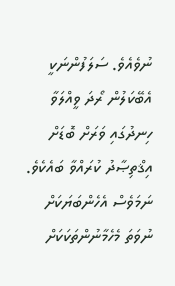ނުވެއެވެ. ސަލަފުންނަކީ އެބޭކަލުން ރޯދަ ވީއްލަވާ ހިނދުގައި ވަރަށް ބޮޑަށް އިޤްތިޞާދު ކުރައްވާ ބައެކެވެ. ނަމަވެސް އެހެންބަޔަކަށް ނުވަތަ މެހެމާނުންތަކަކަށް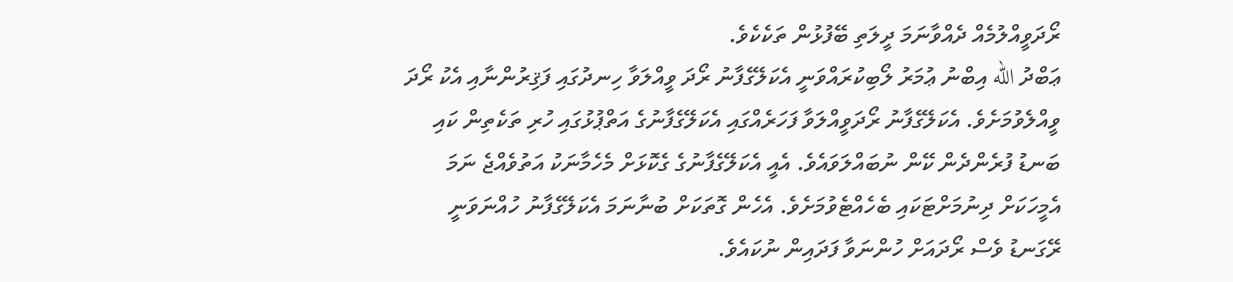ރޯދަވީއްލުމެއް ދެއްވާނަމަ ދީލަތި ބޭފުޅުން ތަކެކެވެ.
ޢަބްދު الله އިބްނު ޢުމަރު ލޯބިކުރައްވަނީ އެކަލޭގެފާނު ރޯދަ ވީއްލަވާ ހިނދުގައި ފަޤިރުންނާއި އެކު ރޯދަ ވީއްލެވުމަށެވެ. އެކަލޭގެފާނު ރޯދަވީއްލަވާ ފަހަރެއްގައި އެކަލޭގެފާނުގެ އަތްޕުޅުގައި ހުރި ތަކެތިން ކައި ބަނޑު ފުރެންދެން ކޭން ނުބައްލަވައެވެ. އެއީ އެކަލޭގެފާނުގެ ގެކޮޅަށް މެހެމާނަކު އަތުވެއްޖެ ނަމަ އެމީހަކަށް ދިނުމަށްޓަކައި ބެހެއްޓެވުމަށެވެ. އެހެން ގޮތަކަށް ބުނާނަމަ އެކަލޭގެފާނު ހުއްނަވަނީ ރޭގަނޑު ވެސް ރޯދައަށް ހުންނަވާ ފަދައިން ނުކައެވެ.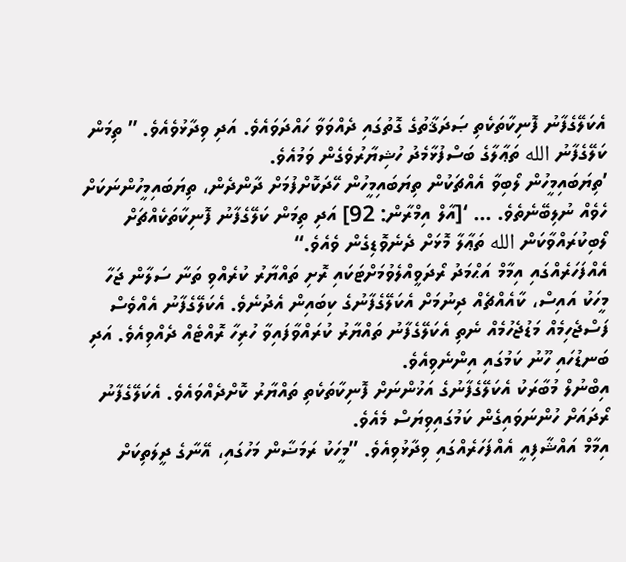އެކަލޭގެފާނު ފޮނިކާތަކެތި ޞަދަޤާތުގެ ގޮތުގައި ދެއްވަވާ ހައްދަވައެވެ. އަދި ވިދާޅުވެއެވެ. ” ތިމަން ކަލޭގެފާނު الله ތަޢާލާގެ ބަސްފުޅާމެދު ހުޝިޔާރުވެގެން ވަމުއެވެ.
’ތިޔަބައިމީހުން ލޯބިވާ އެއްޗަކުން ތިޔަބައިމީހުން ހޭދަކޮށްފުމަށް ދާންދެން، ތިޔަބައިމީހުންނަކަށް ހެވެއް ނުލިބޭނެތެވެ. ... ‘[އާލް އިމްރާން: 92] އަދި ތިމަން ކަލޭގެފާނު ފޮނިކާތަކެއްޗަށް ލޯބިކުރައްވާކަން الله ތަޢާލާ މޮޅަށް ދެނެވޮޑިގެން ވެއެވެ.“
އެއްފަހަރެއްގައި އިމާމް އަޙްމަދު ރޯދަވީއްލެވުމަށްޓަކައި ރޮށި ތައްޔާރު ކުރެއްވި ތަނާ ސަލާން ޖަހާ މީހަކު އައިސް، ކާއެއްޗެއް ދިނުމަށް އެކަލޭގެފާނުގެ ކިބައިން އެދުނެވެ. އެކަލޭގެފާނު އެއްވެސް ފަސްޖެހިމެއް މަޑުޖެހުމެއް ނެތި އެކަލޭގެފާނު ތައްޔާރު ކުރައްވާފައިވާ ހުރިހާ ރޮއްޓެއް ދެއްވިއެވެ. އަދި ބަނޑުހައި ހޫނު ކަމުގައި އިންނެވިއެވެ.
އިބްނުލް މުބާރަކު އެކަލޭގެފާނުގެ އަޚުންނަށް ފޮނިކާތަކެތި ތައްޔާރު ކޮށްދެއްވައެވެ. އެކަލޭގެފާނު ރޯދައަށް ހުންނަވައިގެން ކަމުގައިވިޔަސް މެއެވެ.
އިމާމް އައްޝާފިއީ އެއްފަހަރެއްގައި ވިދާޅުވިއެވެ. ”މީހަކު ރަމަޟާން މަހުގައި، އޭނާގެ ދީލަތިކަށް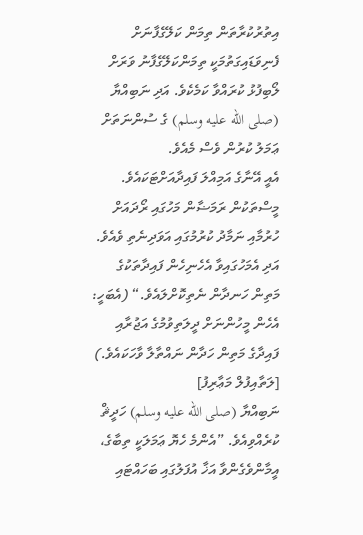އިތުރުކުރާތަން ތިމަން ކަލޭގެފާނަށް ފެނިވަޑައިގަތުމަކީ ތިމަންކަލޭގެފާނު ވަރަށް ލޯބިފުޅު ކުރައްވާ ކަމެކެވެ. އަދި ނަބިއްޔާ (صلى الله عليه وسلم) ގެ ސުންނަތަށް ޢަމަލު ކުރުން ވެސް މެއެވެ.
އެއީ އޭނާގެ އަމިއްލަ ފައިދާއަށްޓަކައެވެ. މީސްތަކުން ރަމަޟާން މަހުގައި ރޯދައަށް ހުރުމާއި ނަމާދު ކުރުމުގައި އަވަދިނެތި ވެއެވެ. އަދި އެމަހުގައިވާ އެހެނިހެން ފައިދާތަކުގެ މަތިން ހަނދާން ނެތިކޮށްލައެވެ.“ (އެބަހީ: އެހެން މީހުންނަށް ދީލަތިވުމުގެ އަޖުރާއި ފައިދާގެ މަތިން ހަދާން ނައްތާލާ ވާހަކައެވެ.) [ލަތާއިފުލް މަޢާރިފު]
ނަބިއްޔާ (صلى الله عليه وسلم) ހަދީޘް ކުރެއްވިއެވެ. ”އެންމެ ހެޔޮ ޢަމަލަކީ ތިބާގެ، އީމާންވެގެންވާ އަޚާ އުފަލުގައި ބަހައްޓައި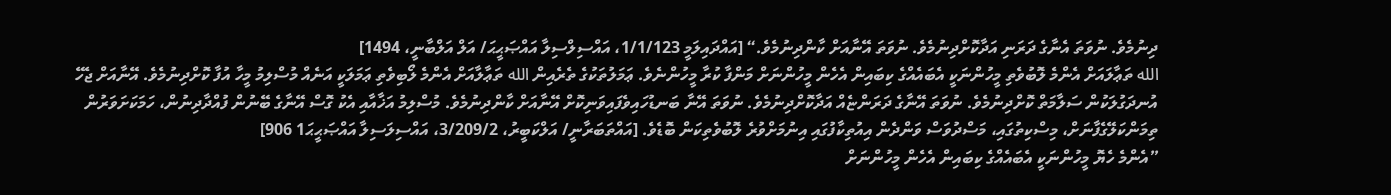ދިނުމެވެ. ނުވަތަ އެނާގެ ދަރަނި އަދާކޮށްދިނުމެވެ. ނުވަތަ އޭނާއަށް ކާންދިނުމެވެ.“ [އައްދައިލަމީ 1/1/123، އައްސިލްސިލާ އައްޞަޙީޙަ/ އަލް އަލްބާނީ، 1494]
الله ތަޢާލައަށް އެންމެ ލޮބުވެތި މީހުންނަކީ އެބައެއްގެ ކިބައިން އެހެން މީހުންނަށް މަންފާ ކުރާ މީހުންނެވެ. ޢަމަލުތަކުގެ ތެރެއިން الله ތަޢާލާއަށް އެންމެ ލޯބިވެތި ޢަމަލަކީ އަނެއް މުސްލިމު މީހާ އުފާ ކޮށްދިނުމެވެ. އޭނާއަށް ޖެހޭ އުނދަގުލަކުން ސަލާމަތް ކޮށްދިނުމެވެ. ނުވަތަ އޭނާގެ ދަރަންޏެއް އަދާކޮށްދިނުމެވެ. ނުވަތަ އޭނާ ބަނޑުހައިވެފައިވަނިކޮށް އޭނާއަށް ކާންދިނުމެވެ. މުސްލިމު އަޚާއާއި އެކު ގޮސް އޭނާގެ ބޭނުން ފުއްދާދިނުން، ހަމަކަށަވަރުން ތިމަންކަލޭގެފާނަށް، މިސްކިތުގައި، މަސްދުވަސް ވަންދެން އިއުތިކާފުގައި އިނުމަށްވުރެ ލޮބުވެތިކަން ބޮޑެވެ. [އައްތަބަރާނީ/ އަލްކަބީރު، 3/209/2، އައްސިލަސިލާ އައްޞަޙީޙަ1 906]
”އެންމެ ހެޔޮ މީހުންނަކީ އެބައެއްގެ ކިބައިން އެހެން މީހުންނަށް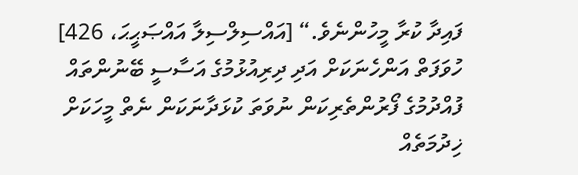ފައިދާ ކުރާ މީހުންނެވެ.“ [އައްސިލްސިލާ އައްޞަޙީޙަ، 426]
ހުވަފަތް އަންހެނަކަށް އަދި ދިރިއުޅުމުގެ އަސާސީ ބޭނުންތައް ފުއްދުމުގެ ފޯރުންތެރިކަން ނުވަތަ ކުޅަދާނަކަން ނެތް މީހަކަށް ޚިދުމަތެއް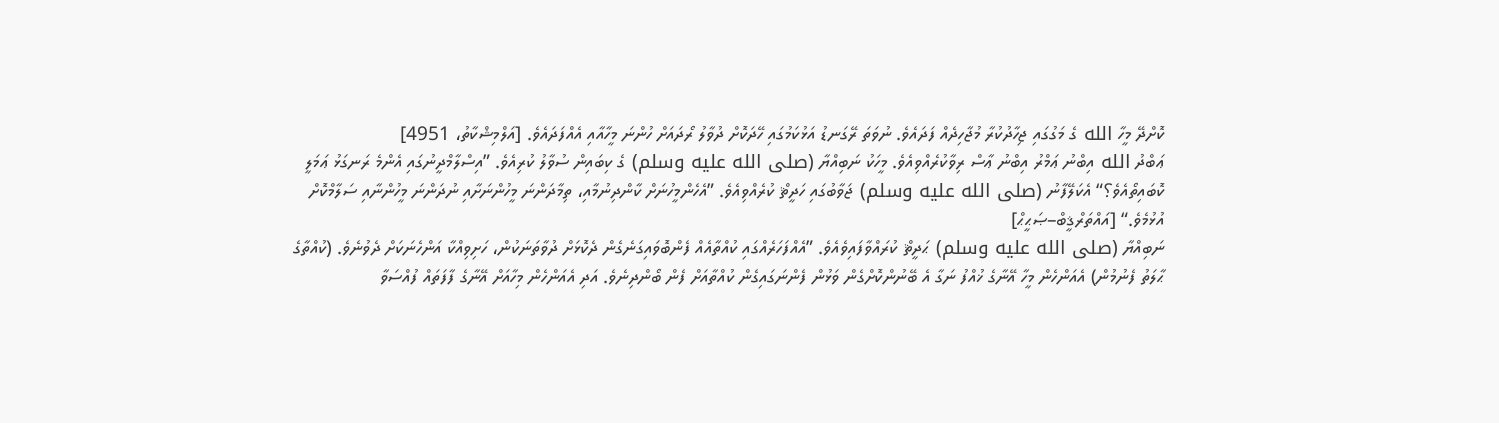ކޮށްދޭ މީހާ الله ގެ މަގުގައި ޖިހާދުކުރާ މުޖާހިދެއް ފަދައެވެ. ނުވަތަ ރޭގަނޑު އަޅުކަމުގައި ހޭދަކޮށް ދުވާލު ރޯދައަށް ހުންނަ މީހާއާއި އެއްފަދައެވެ. [އަލްމިޝްކާތު، 4951]
ޢަބްދު الله އިބްނު ޢަމްރު އިބްނު ޢާސް ރިވާކުރެއްވިއެވެ. މީހަކު ނަބިއްޔާ (صلى الله عليه وسلم) ގެ ކިބައިން ސުވާލު ކުރިއެވެ. ”އިސްލާމްދީނުގައި އެންމެ ރަނގަޅު ޢަމަލީ ކޮބައިތޯއެވެ؟“ އެކަލޭފާނު (صلى الله عليه وسلم) ޖަވާބުގައި ހަދީޘް ކުރެއްވިއެވެ. ”އެހެންމީހުނަށް ކާންދިނުމާއި، ތިމާދަންނަ މީހުންނަށާއި ނުދަންނަ މީހުންނާއި ސަލާމްކޮށް އުޅުމެވެ.“ [އައްތަރްޤީބް–ޞަޙީޙް]
ނަބިއްޔާ (صلى الله عليه وسلم) ޙަދީޘް ކުރައްވާފައިވެއެވެ. ”އެއްފަހަރެއްގައި ކުއްތާއެއް ފެންބޮވައިގަނެގެން ދެކޮޅަށް ދުވާތަނަކުން، ހަށިވިއްކާ އަންހެނަކަށް ދެވުނެވެ. (ކުއްތާގެ ޙާލަތު ފެނުމުން) އެއަންހެން މީހާ އޭނާގެ ޚުއްފު ނަގާ އެ ބޭނުންކޮށްގެން ވަޅުން ފެންނަގައިގެން ކުއްތާއަށް ފެން ބޯންދިނެވެ. އަދި އެއަންހެން މިހާއަށް އޭނާގެ ފާފަތައް ފުއްސަވާ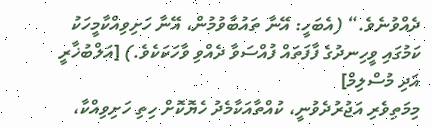ދެއްވުނެވެ.“ (އެބަހީ: އޭނާ ތައުބާވުމުން، އޭނާ ހަށިވިއްކާމީހަކު ކަމުގައި ވީހިނދުގެ ފާފަތައް ފުއްސަވާ ދެއްވި ވާހަކަކެވެ.) [އަލްބުޚާރީ އަދި މުސްލިމް]
މިމަތިވެރި އަޖުރުދެވުނީ، ކުއްތާއަކާމެދު ހެޔޮކޮށް ހިތި ހަށިވިއްކާ،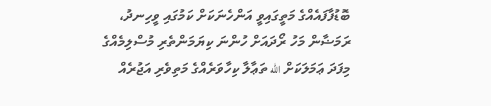ބޮޑުފާފައެއްގެ މަތީގައިވީ އަންހެނަކަށް ކަމުގައި ވީހިނދު، ރަމަޟާން މަހު ރޯދައަށް ހުންނަ ކިޔަމަންތެރި މުސްލިމެއްގެ މިފަދަ ޢަމަލަކަށް الله ތަޢާލާ ކިހާވަރެއްގެ މަތިވެރި އަޖުރެއް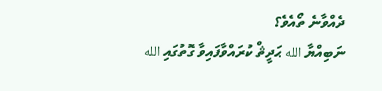ދެއްވާނެ ތޯއެވެ؟
ނަބިއްޔާ الله ޙަދީޘް ކުރައްވާފައިވާ ގޮތުގައި الله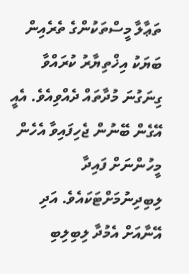ތަޢާލާ މީސްތަކުންގެ ތެރެއިން ބަޔަކު އިޚްތިޔާރު ކުރައްވާ ގިނަގުނަ މުދާތައް ދެއްވިއެވެ. އެއީ އޭގެން ބޭނުން ޖެހިފައިވާ އެހެން މީހުންނަށް ފައިދާ ލިބިދިނުމަށްޓަކައެވެ. އަދި އޭނާއަށް އެމުދާ ލިބިލިބި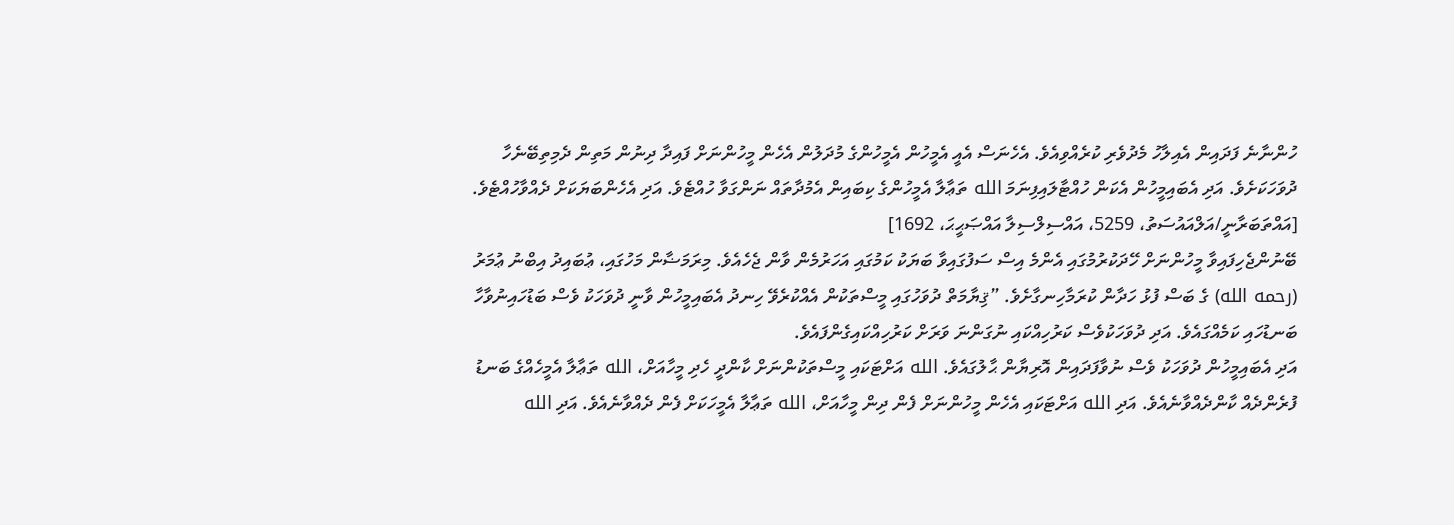ހުންނާނެ ފަދައިން އެއިލާހު މެދުވެރި ކުރެއްވިއެވެ. އެހެނަސް އެއީ އެމީހުން އެމީހުންގެ މުދަލުން އެހެން މީހުންނަށް ފައިދާ ދިނުން މަތިން ދެމިތިބޭނެހާ ދުވަހަކަށެވެ. އަދި އެބައިމީހުން އެކަން ހުއްޓާލައިފިނަމަ الله ތަޢާލާ އެމީހުންގެ ކިބައިން އެމުދާތައް ނަންގަވާ ހުއްޓެވެ. އަދި އެހެންބަޔަކަށް ދެއްވާހުއްޓެވެ. [އައްތަބަރާނީ/އަލްއައުސަތު، 5259، އައްސިލްސިލާ އައްޞަޙީޙަ، 1692]
ބޭނުންޖެހިފައިވާ މީހުންނަށް ހޭދަކުރުމުގައި އެންމެ އިސް ސަފުގައިވާ ބަޔަކު ކަމުގައި އަހަރުމެން ވާން ޖެހެއެވެ. މިރަމަޟާން މަހުގައި، ޢުބައިދު އިބްނު ޢުމަރު (رحمه الله) ގެ ބަސް ފުޅު ހަދާން ކުރަމާހިނގާށެވެ. ”ޤިޔާމަތް ދުވަހުގައި މީސްތަކުން އެއްކުރެވޭ ހިނދު އެބައިމީހުން ވާނީ ދުވަހަކު ވެސް ބަޑުހައިނުވާހާ ބަނޑުހައި ކަމެއްގައެވެ. އަދި ދުވަހަކުވެސް ކަރުހިއްކައި ނުގަންނަ ވަރަށް ކަރުހިއްކައިގެންފައެވެ.
އަދި އެބައިމީހުން ދުވަހަކު ވެސް ނުވާފަދައިން އޮރިޔާން ޙާލުގައެވެ. الله އަށްޓަކައި މީސްތަކުންނަށް ކާންދީ ހެދި މީހާއަށް، الله ތަޢާލާ އެމީހެއްގެ ބަނޑު ފުރެންދެއް ކާންދެއްވާނެއެވެ. އަދި الله އަށްޓަކައި އެހެން މީހުންނަށް ފެން ދިން މީހާއަށް، الله ތަޢާލާ އެމީހަކަށް ފެން ދެއްވާނެއެވެ. އަދި الله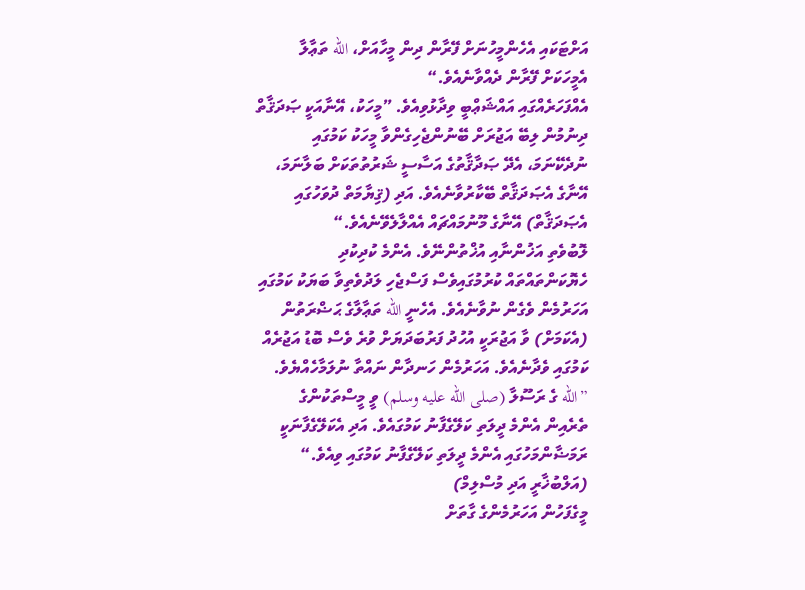އަށްޓަކައި އެހެންމީހުނަށް ފޭރާން ދިން މީހާއަށް، الله ތަޢާލާ އެމީހަކަށް ފޭރާން ދެއްވާނެއެވެ.“
އެއްފަހަރެއްގައި އައްޝަޢްބީ ވިދާޅުވިއެވެ. ”މީހަކު، އޭނާއަކީ ޞަދަޤާތް ދިނުމުން ލިބޭ އަޖުރަށް ބޭނުންޖެހިގެންވާ މީހަކު ކަމުގައި ނުދެކޭނަމަ، އެދޭ ޞަދާޤާތުގެ އަސާސީ ޝަރުތުތަކަށް ބަލާނަމަ، އޭނާގެ އެޞަދަޤާތް ބޭކާރުވާނެއެވެ. އަދި (ޤިޔާމަތް ދުވަހުގައި އެޞަދަޤާތް) އޭނާގެ މޫނުމައްޗައް އެއްލާލެވޭނެއެވެ.“
ލޮބުވެތި އަޚުންނާއި އުޚްތުންނޭވެ. އެންމެ ކުދިކުދި ހެޔޮކަންތައްތައް ކުރުމުގައިވެސް ފަސްޖެހި ލަދުވެތިވާ ބަޔަކު ކަމުގައި އަހަރުމެން ވެގެން ނުވާނެއެވެ. އެހެނީ الله ތަޢާލާގެ ޙަޟްރަތުން (އެކަމަށް) ވާ އަޖުރަކީ އުހުދު ފަރުބަދަޔަށް ވުރެ ވެސް ބޮޑު އަޖުރެއް ކަމުގައި ވެދާނެއެވެ. އަހަރުމެން ހަނދާން ނައްތާ ނުލަމާހެއްޔެވެ. ”الله ގެ ރަސޫލާ (صلى الله عليه وسلم) ވީ މީސްތަކުންގެ ތެރެއިން އެންމެ ދީލަތި ކަލޭގެފާނު ކަމުގައެވެ. އަދި އެކަލޭގެފާނަކީ ރަމަޟާންމަހުގައި އެންމެ ދީލަތި ކަލޭގެފާނު ކަމުގައި ވިއެވެ.“ (އަލްބުޚާރީ އަދި މުސްލިމް)
މީގެފަހުން އަހަރުމެންގެ ގާތަށް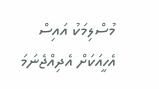މުސްލިމަކު އައިސް އެހީއަކަށް އެދިއްޖެނަމަ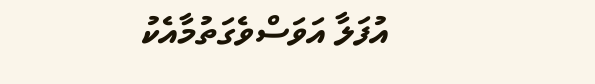އުފަލާ އަވަސްވެގަތުމާއެކު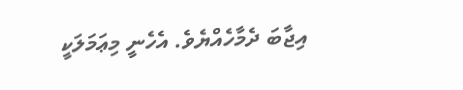އިޖާބަ ދެމާހެއްޔެވެ. އެހެނީ މިޢަމަލަކީ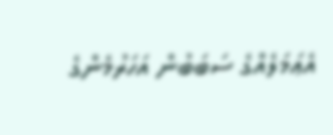އެޢަމަލެއްގެ ސަބަބުން އަހަރުމެންގެ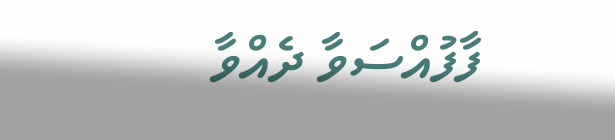ފާފުއްސަވާ ދެއްވާ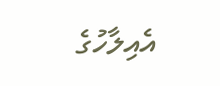އެއިލާހުގެ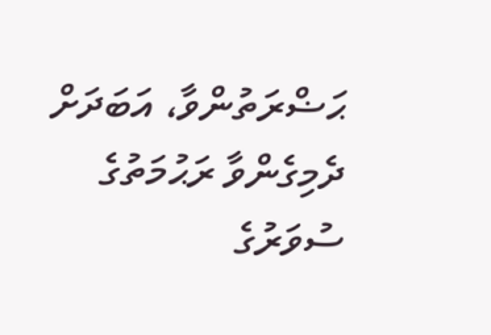ޙަޟްރަތުންވާ، އަބަދަށް ދެމިގެންވާ ރަޙުމަތުގެ ސުވަރުގެ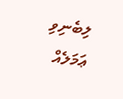ލިބެނިވި ޢަމަލެއް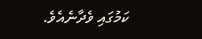ކަމުގައި ވެދާނެއެވެ.